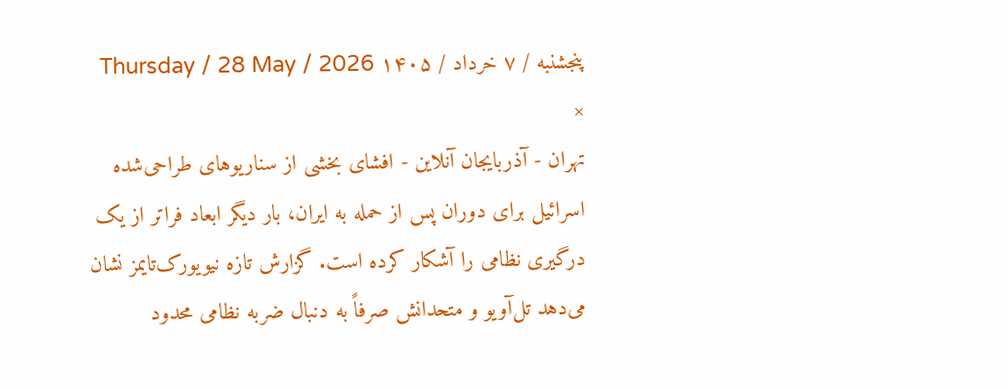پنجشنبه / ۷ خرداد / ۱۴۰۵ Thursday / 28 May / 2026
×
تهران - آذربایجان آنلاین - افشای بخشی از سناریوهای طراحی‌شده اسرائیل برای دوران پس از حمله به ایران، بار دیگر ابعاد فراتر از یک درگیری نظامی را آشکار کرده است. گزارش تازه نیویورک‌تایمز نشان می‌دهد تل‌آویو و متحدانش صرفاً به دنبال ضربه نظامی محدود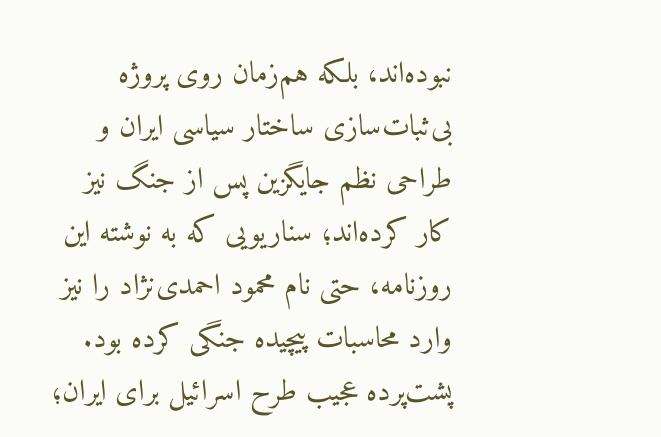نبوده‌اند، بلکه هم‌زمان روی پروژه بی‌ثبات‌سازی ساختار سیاسی ایران و طراحی نظم جایگزین پس از جنگ نیز کار کرده‌اند؛ سناریویی که به نوشته این روزنامه، حتی نام محمود احمدی‌نژاد را نیز وارد محاسبات پیچیده جنگی کرده بود.
پشت‌پرده عجیب طرح اسرائیل برای ایران؛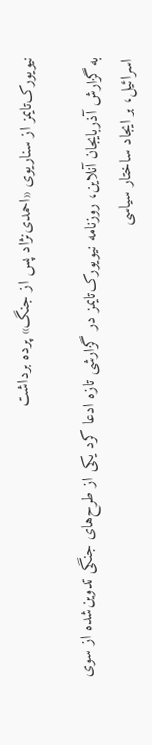نیویورک‌تایمز از سناریوی «احمدی‌نژاد پس از جنگ» پرده برداشت

به گزارش آذربایجان آنلاین، روزنامه نیویورک‌تایمز در گزارشی تازه ادعا کرد یکی از طرح‌های جنگی تدوین‌شده از سوی اسرائیل، بر ایجاد ساختار سیاسی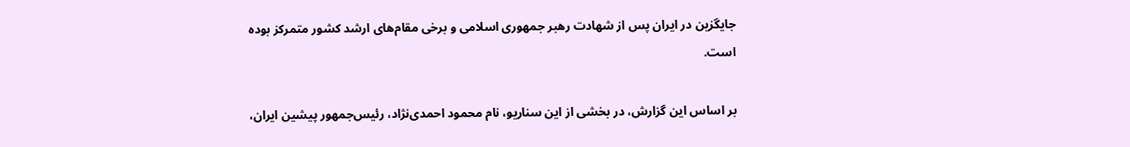جایگزین در ایران پس از شهادت رهبر جمهوری اسلامی و برخی مقام‌های ارشد کشور متمرکز بوده است.

بر اساس این گزارش، در بخشی از این سناریو، نام محمود احمدی‌نژاد، رئیس‌جمهور پیشین ایران،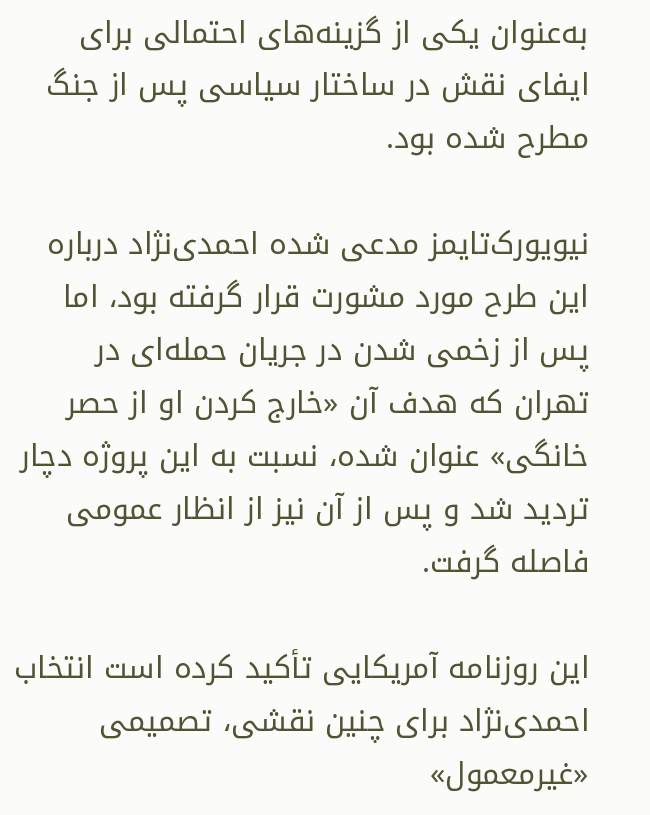به‌عنوان یکی از گزینه‌های احتمالی برای ایفای نقش در ساختار سیاسی پس از جنگ مطرح شده بود.

نیویورک‌تایمز مدعی شده احمدی‌نژاد درباره این طرح مورد مشورت قرار گرفته بود، اما پس از زخمی شدن در جریان حمله‌ای در تهران که هدف آن «خارج کردن او از حصر خانگی» عنوان شده، نسبت به این پروژه دچار تردید شد و پس از آن نیز از انظار عمومی فاصله گرفت.

این روزنامه آمریکایی تأکید کرده است انتخاب احمدی‌نژاد برای چنین نقشی، تصمیمی «غیرمعمول»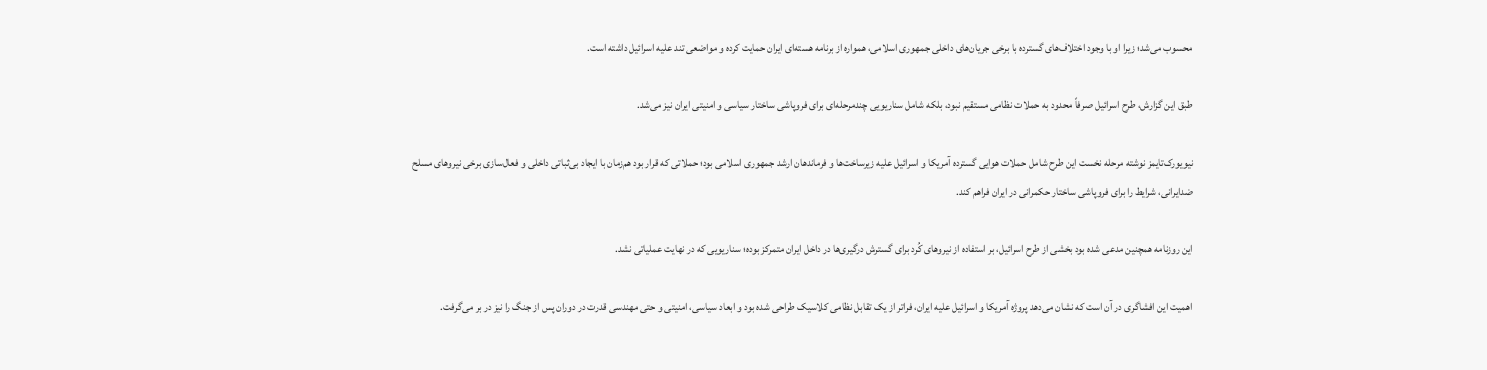محسوب می‌شد؛ زیرا او با وجود اختلاف‌های گسترده با برخی جریان‌های داخلی جمهوری اسلامی، همواره از برنامه هسته‌ای ایران حمایت کرده و مواضعی تند علیه اسرائیل داشته است.

طبق این گزارش، طرح اسرائیل صرفاً محدود به حملات نظامی مستقیم نبود، بلکه شامل سناریویی چندمرحله‌ای برای فروپاشی ساختار سیاسی و امنیتی ایران نیز می‌شد.

نیویورک‌تایمز نوشته مرحله نخست این طرح شامل حملات هوایی گسترده آمریکا و اسرائیل علیه زیرساخت‌ها و فرماندهان ارشد جمهوری اسلامی بود؛ حملاتی که قرار بود هم‌زمان با ایجاد بی‌ثباتی داخلی و فعال‌سازی برخی نیروهای مسلح ضدایرانی، شرایط را برای فروپاشی ساختار حکمرانی در ایران فراهم کند.

این روزنامه همچنین مدعی شده بود بخشی از طرح اسرائیل، بر استفاده از نیروهای کُرد برای گسترش درگیری‌ها در داخل ایران متمرکز بوده؛ سناریویی که در نهایت عملیاتی نشد.

اهمیت این افشاگری در آن است که نشان می‌دهد پروژه آمریکا و اسرائیل علیه ایران، فراتر از یک تقابل نظامی کلاسیک طراحی شده بود و ابعاد سیاسی، امنیتی و حتی مهندسی قدرت در دوران پس از جنگ را نیز در بر می‌گرفت.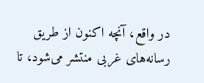در واقع، آنچه اکنون از طریق رسانه‌های غربی منتشر می‌شود، تا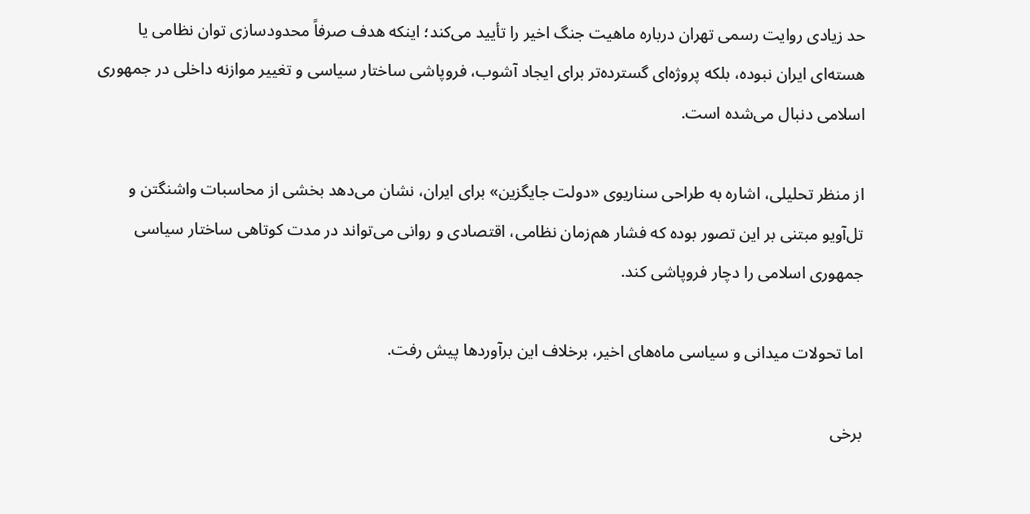حد زیادی روایت رسمی تهران درباره ماهیت جنگ اخیر را تأیید می‌کند؛ اینکه هدف صرفاً محدودسازی توان نظامی یا هسته‌ای ایران نبوده، بلکه پروژه‌ای گسترده‌تر برای ایجاد آشوب، فروپاشی ساختار سیاسی و تغییر موازنه داخلی در جمهوری اسلامی دنبال می‌شده است.

از منظر تحلیلی، اشاره به طراحی سناریوی «دولت جایگزین» برای ایران، نشان می‌دهد بخشی از محاسبات واشنگتن و تل‌آویو مبتنی بر این تصور بوده که فشار هم‌زمان نظامی، اقتصادی و روانی می‌تواند در مدت کوتاهی ساختار سیاسی جمهوری اسلامی را دچار فروپاشی کند.

اما تحولات میدانی و سیاسی ماه‌های اخیر، برخلاف این برآوردها پیش رفت.

برخی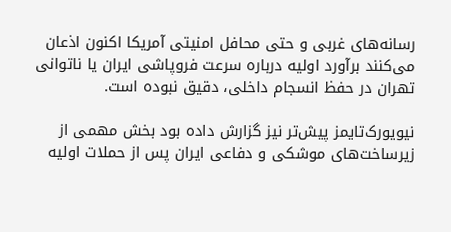رسانه‌های غربی و حتی محافل امنیتی آمریکا اکنون اذعان می‌کنند برآورد اولیه درباره سرعت فروپاشی ایران یا ناتوانی تهران در حفظ انسجام داخلی، دقیق نبوده است.

نیویورک‌تایمز پیش‌تر نیز گزارش داده بود بخش مهمی از زیرساخت‌های موشکی و دفاعی ایران پس از حملات اولیه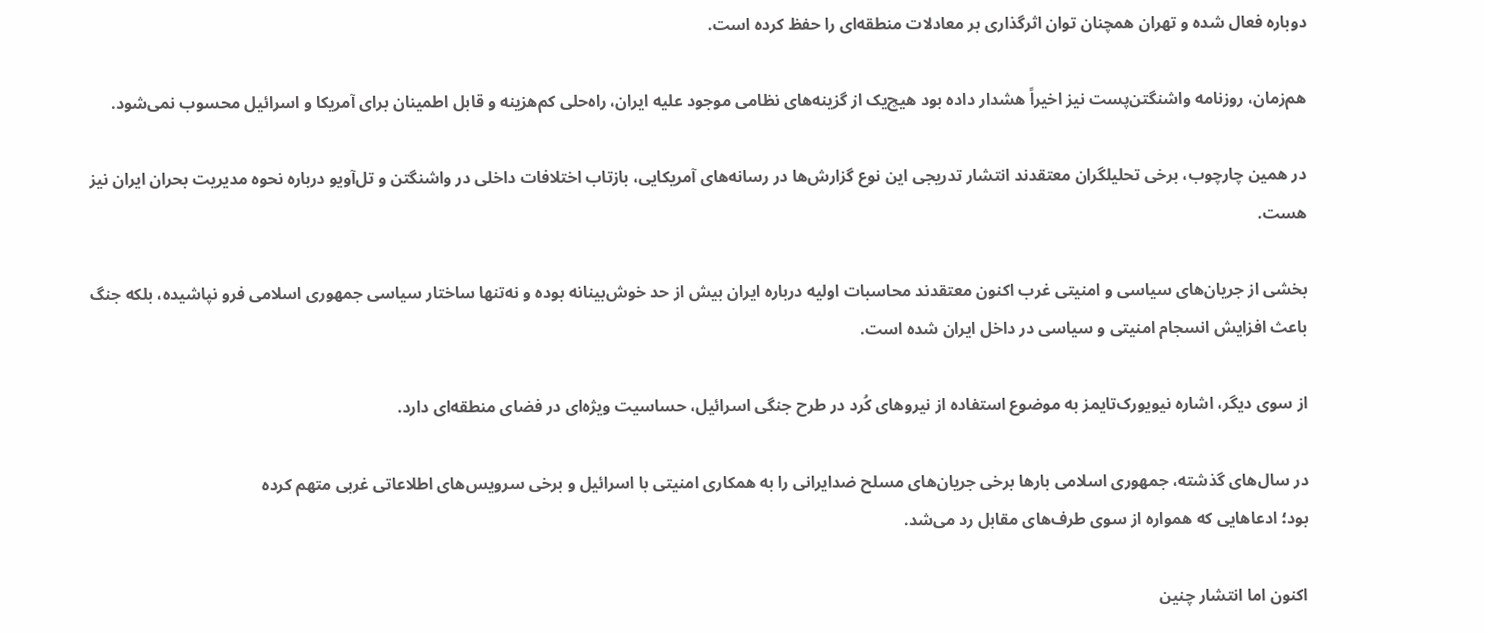دوباره فعال شده و تهران همچنان توان اثرگذاری بر معادلات منطقه‌ای را حفظ کرده است.

هم‌زمان، روزنامه واشنگتن‌پست نیز اخیراً هشدار داده بود هیچ‌یک از گزینه‌های نظامی موجود علیه ایران، راه‌حلی کم‌هزینه و قابل اطمینان برای آمریکا و اسرائیل محسوب نمی‌شود.

در همین چارچوب، برخی تحلیلگران معتقدند انتشار تدریجی این نوع گزارش‌ها در رسانه‌های آمریکایی، بازتاب اختلافات داخلی در واشنگتن و تل‌آویو درباره نحوه مدیریت بحران ایران نیز هست.

بخشی از جریان‌های سیاسی و امنیتی غرب اکنون معتقدند محاسبات اولیه درباره ایران بیش از حد خوش‌بینانه بوده و نه‌تنها ساختار سیاسی جمهوری اسلامی فرو نپاشیده، بلکه جنگ باعث افزایش انسجام امنیتی و سیاسی در داخل ایران شده است.

از سوی دیگر، اشاره نیویورک‌تایمز به موضوع استفاده از نیروهای کُرد در طرح جنگی اسرائیل، حساسیت ویژه‌ای در فضای منطقه‌ای دارد.

در سال‌های گذشته، جمهوری اسلامی بارها برخی جریان‌های مسلح ضدایرانی را به همکاری امنیتی با اسرائیل و برخی سرویس‌های اطلاعاتی غربی متهم کرده
بود؛ ادعاهایی که همواره از سوی طرف‌های مقابل رد می‌شد.

اکنون اما انتشار چنین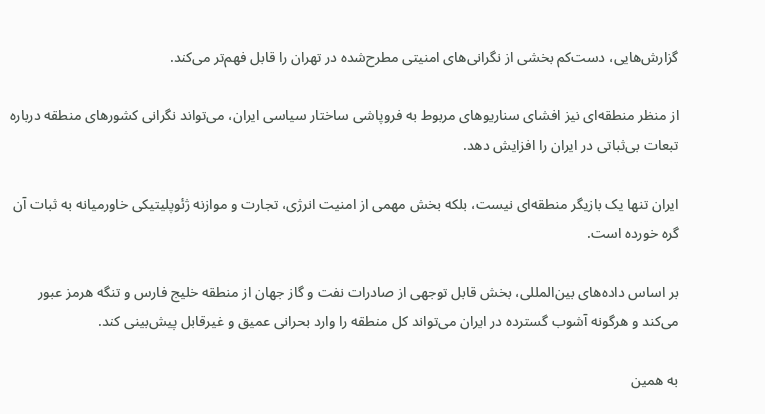گزارش‌هایی، دست‌کم بخشی از نگرانی‌های امنیتی مطرح‌شده در تهران را قابل فهم‌تر می‌کند.

از منظر منطقه‌ای نیز افشای سناریوهای مربوط به فروپاشی ساختار سیاسی ایران، می‌تواند نگرانی کشورهای منطقه درباره تبعات بی‌ثباتی در ایران را افزایش دهد.

ایران تنها یک بازیگر منطقه‌ای نیست، بلکه بخش مهمی از امنیت انرژی، تجارت و موازنه ژئوپلیتیکی خاورمیانه به ثبات آن گره خورده است.

بر اساس داده‌های بین‌المللی، بخش قابل توجهی از صادرات نفت و گاز جهان از منطقه خلیج فارس و تنگه هرمز عبور می‌کند و هرگونه آشوب گسترده در ایران می‌تواند کل منطقه را وارد بحرانی عمیق و غیرقابل پیش‌بینی کند.

به همین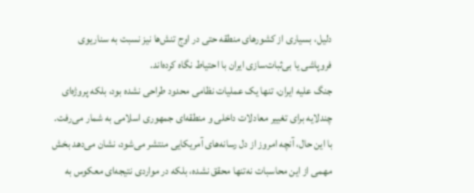دلیل، بسیاری از کشورهای منطقه حتی در اوج تنش‌ها نیز نسبت به سناریوی فروپاشی یا بی‌ثبات‌سازی ایران با احتیاط نگاه کرده‌اند.
جنگ علیه ایران، تنها یک عملیات نظامی محدود طراحی نشده بود، بلکه پروژه‌ای چندلایه برای تغییر معادلات داخلی و منطقه‌ای جمهوری اسلامی به شمار می‌رفت. با این حال، آنچه امروز از دل رسانه‌های آمریکایی منتشر می‌شود، نشان می‌دهد بخش مهمی از این محاسبات نه‌تنها محقق نشده، بلکه در مواردی نتیجه‌ای معکوس به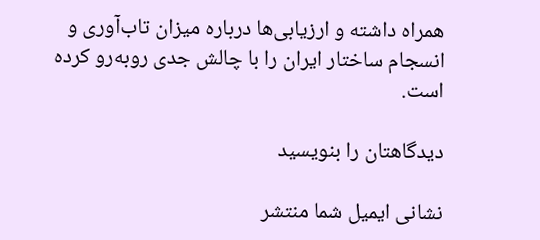همراه داشته و ارزیابی‌ها درباره میزان تاب‌آوری و انسجام ساختار ایران را با چالش جدی روبه‌رو کرده است.

دیدگاهتان را بنویسید

نشانی ایمیل شما منتشر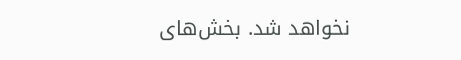نخواهد شد. بخش‌های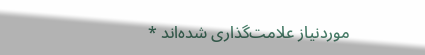موردنیاز علامت‌گذاری شده‌اند *